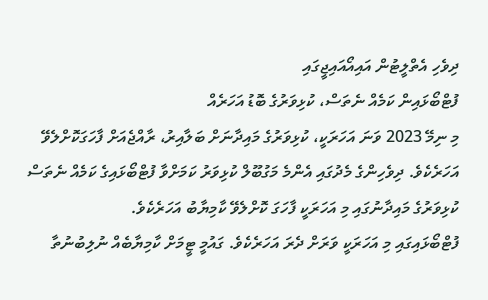ދިވެހި އެތްލީޓުން އައިއޯއައިޖީގައި
ފުޓްބޯޅައިން ކަމެއް ނެތަސް، ކުޅިވަރުގެ ބޮޑު އަހަރެއް
މި ނިމޭ 2023 ވަނަ އަހަރަކީ، ކުޅިވަރުގެ މައިދާނަށް ބަލާއިރު، ރާއްޖެއަށް ފާހަގަކޮށްލެވޭ އަހަރެކެވެ. ދިވެހިންގެ މެދުގައި އެންމެ މަގުބޫލް ކުޅިވަރު ކަމަށްވާ ފުޓްބޯޅައިގެ ކަމެއް ނެތަސް ކުޅިވަރުގެ މައިދާނުގައި މި އަހަރަކީ ފާހަގަ ކޮށްލެވޭ ކާމިޔާބު އަހަރެކެވެ.
ފުޓްބޯޅައިގައި މި އަހަރަކީ ވަރަށް ދެރަ އަހަރެކެވެ. ގައުމީ ޓީމަށް ކާމިޔާބެއް ނުލިބުނުތާ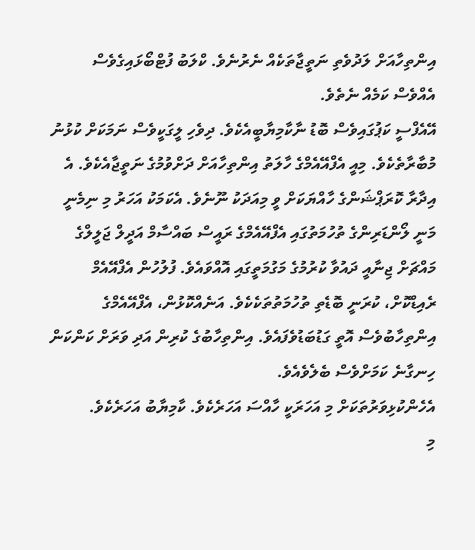އިންތިހާއަށް ލަދުވެތި ނަތީޖާތަކެއް ނެރުނެވެ. ކްލަބު ފުޓްބޯޅައިގެވެސް އެއްވެސް ކަމެއް ނެތެވެ.
އޭއެފްސީ ކަޕުގައިވެސް ބޮޑު ނާކާމިޔާބީއެކެވެ. ދިވެހި ލީގަކީވެސް ނަމަކަށް ކުޅުނު މުބާރާތެކެވެ. މިއީ އެފްއޭއެމްގެ ހާލަތު އިންތިހާއަށް ދަށްވުމުގެ ނަތީޖާއެކެވެ. އެ އިދާރާ ކޮރަޕްޝަންގެ ހާއްޔަކަށް ވީ މިއަދަކު ނޫނެވެ. އެކަމަކު އަހަރު މި ނިމެނީ މަނީ ލޯންޑަރިންގެ ތުހުމަތުގައި އެފްއޭއެމްގެ ރައީސް ބައްސާމް އަދީލް ޖަލީލްގެ މައްޗަށް ޖިނާއީ ދައުވާ ކުރުމުގެ މަގުމަތީގައި އޮއްވައެވެ. ފުލުހުން އެފްއޭއެމް ރެއިޑްކޮށް، ކުރަނީ ބޮޑެތި ތުހުމަތުތަކެކެވެ. އަނެއްކޮޅުން، އެފްއޭއެމްގެ އިންތިހާބުވެސް އޮތީ ގަޑުބަޑުވެފައެވެ. އިންތިހާބުގެ ކުރިން އަދި ވަރަށް ކަންކަން ހިނގާނެ ކަމަށްވެސް ބެލެވެއެވެ.
އެހެންކުޅިވަރުތަކަށް މި އަހަރަކީ ހާއްސަ އަހަރެކެވެ. ކާމިޔާބު އަހަރެކެވެ.
މި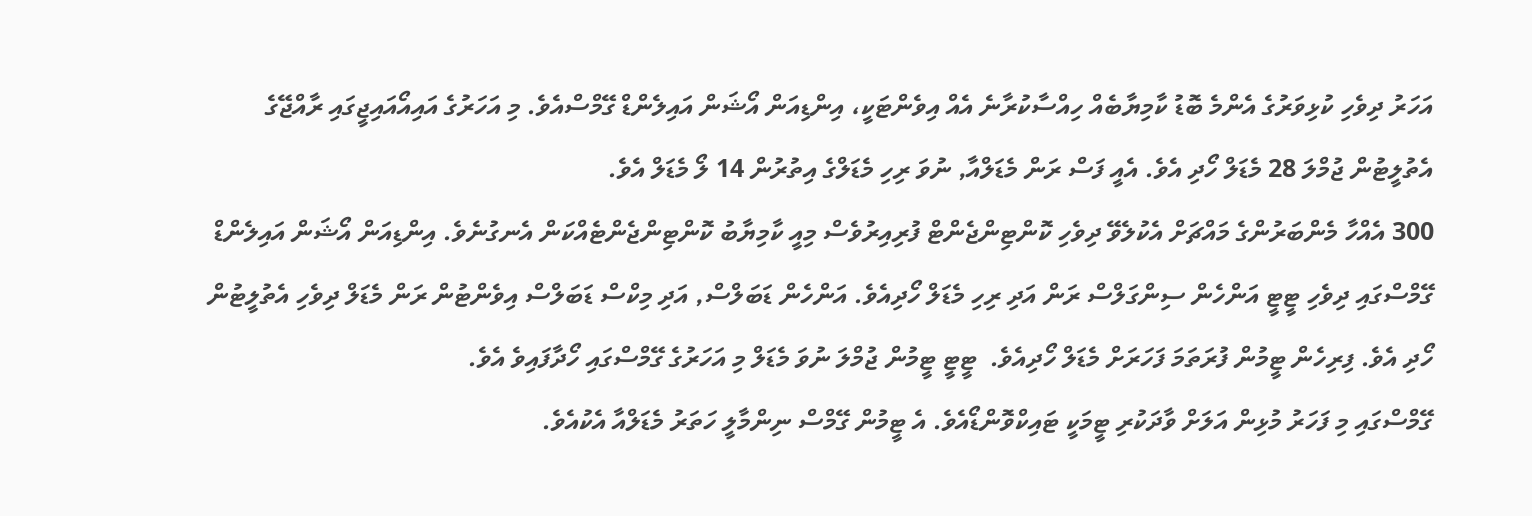އަހަރު ދިވެހި ކުޅިވަރުގެ އެންމެ ބޮޑު ކާމިޔާބެއް ހިއްސާކުރާނެ އެއް އިވެންޓަކީ، އިންޑިއަން އޯޝަން އައިލެންޑް ގޭމްސްއެވެ. މި އަހަރުގެ އައިއޯއައިޖީގައި ރާއްޖޭގެ އެތުލީޓުން ޖުމްލަ 28 މެޑަލް ހޯދި އެވެ. އެއީ ފަސް ރަން މެޑަލްއާ, ނުވަ ރިހި މެޑަލްގެ އިތުރުން 14 ލޯ މެޑަލް އެވެ.
300 އެއްހާ މެންބަރުންގެ މައްޗަށް އެކުލެވޭ ދިވެހި ކޮންޓިންޖެންޓް ފުރިއިރުވެސް މިއީ ކާމިޔާބު ކޮންޓިންޖެންޓެއްކަން އެނގުނެވެ. އިންޑިއަން އޯޝަން އައިލެންޑް ގޭމްސްގައި ދިވެހި ޓީޓީ އަންހެން ސިންގަލްސް ރަން އަދި ރިހި މެޑަލް ހޯދިއެވެ. އަންހެން ޑަބަލްސް, އަދި މިކްސް ޑަބަލްސް އިވެންޓުން ރަން މެޑަލް ދިވެހި އެތުލީޓުން ހޯދި އެވެ. ފިރިހެން ޓީމުން ފުރަތަމަ ފަހަރަށް މެޑަލް ހޯދިއެވެ.  ޓީޓީ ޓީމުން ޖުމްލަ ނުވަ މެޑަލް މި އަހަރުގެ ގޭމްސްގައި ހޯދާފައިވެ އެވެ.
ގޭމްސްގައި މި ފަހަރު މުޅިން އަލަށް ވާދަކުރި ޓީމަކީ ޓައިކްވޮންޑޯއެވެ. އެ ޓީމުން ގޭމްސް ނިންމާލީ ހަތަރު މެޑަލްއާ އެކުއެވެ.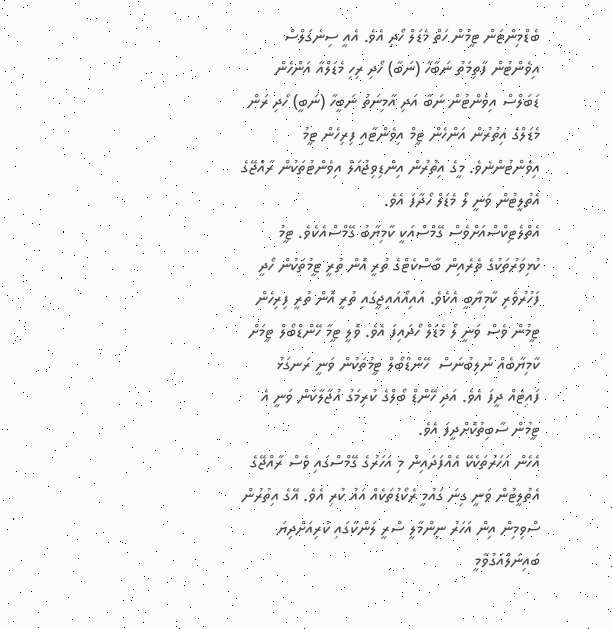ބެޑްމިންޓަން ޓީމުން ހަތް މެޑަލް ހޯދި އެވެ. އެއީ ސިންގަލްސް އިވެންޓުން ފާތިމަތު ނަބާހާ (ނަބާ) ހޯދި ރިހި މެޑަލްއާ އަންހެން ޑަބަލްސް އިވެންޓުން ނަބާ އަދި އާމިނަތު ނަބީހާ (ނަބީ) ހޯދި ރަން މެޑަލްގެ އިތުރުން އަންހެން ޓީމް އިވެންޓާއި ފިރިހެން ޓީމު އިވެންޓުންނެވެ. މީގެ އިތުރުން އިންޑިވިޖުއަލް އިވެންޓުތަކުން ރާއްޖޭގެ އެތުލީޓުން ވަނީ ލޯ މެޑަލް ހޯދާފަ އެވެ.
އެތްލެޓިކްސްއަށްވެސް ގޭމްސްއަކީ ކާމިޔާބު ގޭމްސްއެކެވެ. ޓީމު ކުޅިވަރުތަކުގެ ތެރެއިން ބާސްކެޓްގެ ތުރީ އޮން ތުރީ ޓީމުތަކުން ހޯދީ ފަހުރުވެރި ކާމިޔާބީ އެކެވެ. އައިއޯއައިޖީގައި ތުރީ އޮން ތުރީ ފިރިހެން ޓީމުން ވެސް ވަނީ ލޯ މެޑަލް ހޯދައިފަ އެވެ. ވޮލީ ޓީމާ ހޭންޑްބޯލް ޓީމަށް ކާމިޔާބެއް ނުލިބުނަސް  ހޭންޑްބޯލް ޓީމުތަކުން ވަނީ ރަނގަޅު ފައިޓެއް ދީފަ އެވެ. އަދި ހޭންޑް ބޯލްގެ ކުރިމަގު އުޖާލާކަން ވަނީ އެ ޓީމުން ސާބިތުކޮށްދީފަ އެވެ.
އެހެން އަހަރުތަކެކޭ އެއްފަދައިން މި އަހަރުގެ ގޭމްސްގައި ވެސް ރާއްޖޭގެ އެތުލީޓުން ވަނީ ގިނަ ގައުމީ ރެކޯޑުތަކެއް އައު ކުރި އެވެ. އޭގެ އިތުރުން ސްވިމިން އިން އަހަރު ނިންމާލީ ސްރީ ލަންކާގައި ކުރިއަށްދިޔަ ބައިނަލްއަގުވާމީ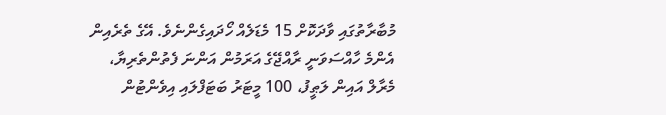މުބާރާތުގައި ވާދަކޮށް 15 މެޑަލެއް ހޯދައިގެންނެވެ. އޭގެ ތެރެއިން އެންމެ ހާއްސަވަނީ ރާއްޖޭގެ އަރަމުން އަންނަ ފެތުންތެރިޔާ، މެރާލް އައިން ލަޠީފު، 100 މީޓަރު ބަޓަފްލައި އިވެންޓުން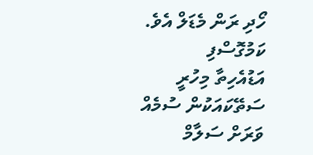ހޯދި ރަން މެޑަލް އެވެ.
ކަމުގޮސްފި
އަޑުއެހިތާ މިހުރީ
ސަތޭކައަކުން ސުމެއް
ވަރަށް ސަލާމް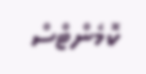ކޮމެންޓްސް